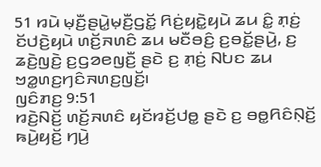51 ꤙꤣꤧ ꤗ꤫ꤢꤪ꤬ꤔꤣꤧ꤭ꤗ꤫ꤢꤪ꤬ꤞꤢꤩ꤭ ꤖꤢꤦ꤬ꤟꤢꤧ꤭ꤟꤣꤧ ꤘꤣ ꤢꤨ꤭ ꤊ꤫ꤢꤦ꤬ ꤢꤩꤓꤢꤧ꤬ꤟꤣꤧ ꤛꤢꤩ꤬ꤏꤛꤢꤨ ꤘꤣ ꤗꤢꤪꤋꤢꤨ꤬ ꤢ꤬ꤋꤢꤩ꤭ꤔꤣꤧ꤬, ꤢ꤬ ꤘꤢꤧ꤬ꤜꤢꤧ꤬ ꤢ꤬ꤞꤤꤕꤜꤢꤪ꤬ ꤔꤢꤧ ꤢ꤬ ꤊ꤫ꤢꤦ꤬ ꤡꤝꤢ ꤘꤣ ꤠꤤ꤭ꤛꤢ꤬ꤚꤢꤨꤏꤛꤢ꤬ꤜꤢꤩ꤬꤯
ꤜꤢꤨꤊꤢ꤬ 9:51
ꤙꤢꤧ꤬ꤡꤢꤩ꤬ ꤛꤢꤩ꤬ꤏꤛꤢꤨ ꤟꤢꤩꤙꤢꤩ꤬ꤓꤥ꤭ ꤔꤢꤧ ꤢ꤬ ꤋꤥ꤭ꤖꤢꤨꤡ꤫ꤢꤩ꤬ ꤒꤣꤧ꤬ꤟꤢꤩ꤬ ꤚꤣꤧ꤬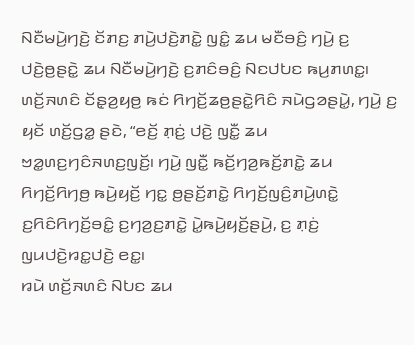ꤡꤢꤪꤗꤣꤧ꤬ꤚꤢꤧ꤬ ꤢꤩꤊꤢ꤬ ꤊꤣꤧ꤬ꤓꤢꤧ꤬ꤊꤢꤧ꤭ ꤜꤢꤨ꤭ ꤘꤣ ꤗꤢꤪꤋꤢꤨ꤬ ꤚꤣꤧ꤬ ꤢ꤬ ꤓꤢꤧ꤬ꤥ꤬ꤔꤢꤧ꤭ ꤘꤣ ꤡꤢꤪꤗꤣꤧ꤬ꤚꤢꤧ꤬ ꤢ꤬ꤊꤢꤨꤋꤢꤨ꤬ ꤡꤢꤓꤝꤢ ꤒꤣ꤬ꤊꤛꤢ꤭꤯
ꤛꤢꤩ꤬ꤏꤛꤢꤨ ꤢꤩꤔ꤫ꤤ꤬ꤟꤥ꤬ ꤒꤢꤦ ꤖꤚꤢꤩ꤬ꤘꤥ꤬ꤔꤢꤧ꤭ꤖꤢꤨ ꤏꤣꤧꤞꤤꤔꤣꤧ꤭, ꤚꤣꤧ꤬ ꤢ꤬ ꤟꤢꤩ ꤛꤢꤩ꤬ꤞꤤ꤭ ꤔꤢꤧ, “ꤕꤢꤩ꤬ ꤊ꤫ꤢꤦ꤬ ꤓꤢꤧ꤬ ꤜꤢꤪ꤭ ꤘꤣ ꤠꤤ꤭ꤛꤢ꤬ꤚꤢꤨꤏꤛꤢ꤬ꤜꤢꤩ꤬꤯ ꤚꤣꤧ꤬ ꤜꤢꤪ꤭ ꤒꤢꤩ꤬ꤚꤤ꤬ꤒꤢꤩ꤬ꤊꤢꤧ꤭ ꤘꤣ ꤖꤚꤢꤩ꤬ꤖꤚꤥ꤬ ꤒꤣꤧ꤬ꤟꤢꤩ꤬ ꤚꤢ꤭ ꤥ꤬ꤔꤢꤩ꤬ꤊꤢꤧ꤭ ꤖꤚꤢꤩ꤬ꤜꤢꤨ꤬ꤊꤣꤧ꤬ꤛꤢꤧ꤭ ꤢ꤬ꤖꤢꤨꤖꤚꤢꤩ꤬ꤋꤢꤨ꤭ ꤢ꤬ꤚꤤ꤬ꤢ꤬ꤊꤢꤧ꤭ ꤣꤧ꤭ꤒꤣꤧ꤬ꤟꤢꤩ꤬ꤔꤣꤧ꤬, ꤢ꤬ ꤊ꤫ꤢꤦ꤬ ꤜꤣꤓꤢꤧ꤬ꤙꤢ꤭ꤓꤢꤧ꤬ ꤕꤢ꤭꤯
ꤙꤣꤧ ꤛꤢꤩ꤬ꤏꤛꤢꤨ ꤡꤝꤢ ꤘꤣ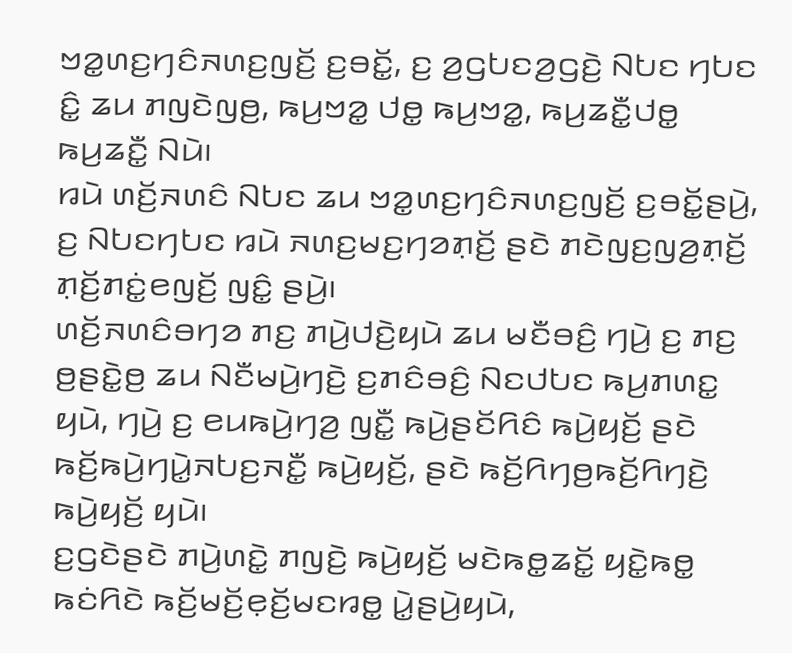ꤠꤤ꤭ꤛꤢ꤬ꤚꤢꤨꤏꤛꤢ꤬ꤜꤢꤩ꤬ ꤢ꤬ꤋꤢꤩ꤭, ꤢ꤬ ꤤ꤬ꤞꤝꤢꤤ꤬ꤞꤢꤧ꤬ ꤡꤝꤢ ꤚꤝꤢ ꤢꤨ꤭ ꤘꤣ ꤊꤜꤢꤧꤜꤥ꤬, ꤒꤣ꤬ꤠꤤ꤭ ꤓꤥ꤭ ꤒꤣ꤬ꤠꤤ꤭, ꤒꤣ꤬ꤘꤢꤪ꤭ꤓꤥ꤭ ꤒꤣ꤬ꤘꤢꤪ꤭ ꤡꤣꤧ꤯
ꤙꤣꤧ ꤛꤢꤩ꤬ꤏꤛꤢꤨ ꤡꤝꤢ ꤘꤣ ꤠꤤ꤭ꤛꤢ꤬ꤚꤢꤨꤏꤛꤢ꤬ꤜꤢꤩ꤬ ꤢ꤬ꤋꤢꤩ꤭ꤔꤣꤧ꤬, ꤢ꤬ ꤡꤝꤢꤚꤝꤢ ꤙꤣꤧ ꤏꤛꤢ꤬ꤗꤢ꤬ꤚꤤꤊ꤫ꤢꤩ꤬ ꤔꤢꤧ ꤊꤢꤧꤜꤢ꤬ꤜꤤ꤬ꤊ꤫ꤢꤩ꤬ ꤊ꤫ꤢꤩ꤬ꤊꤢꤦ꤭ꤕꤜꤢꤩ꤬ ꤜꤢꤨ꤭ ꤔꤣꤧ꤬꤯
ꤛꤢꤩ꤬ꤏꤛꤢꤨꤋꤚꤤ ꤊꤢ꤬ ꤊꤣꤧ꤬ꤓꤢꤧ꤬ꤟꤣꤧ ꤘꤣ ꤗꤢꤪꤋꤢꤨ꤬ ꤚꤣꤧ꤬ ꤢ꤬ ꤊꤢ꤬ ꤥ꤬ꤔꤢꤧ꤭ꤥ꤬ ꤘꤣ ꤡꤢꤪꤗꤣꤧ꤬ꤚꤢꤧ꤬ ꤢ꤬ꤊꤢꤨꤋꤢꤨ꤬ ꤡꤢꤓꤝꤢ ꤒꤣ꤬ꤊꤛꤢ꤭ ꤟꤣꤧ, ꤚꤣꤧ꤬ ꤢ꤬ ꤕꤣꤒꤣꤧ꤬ꤚꤤ꤬ ꤜꤢꤪ꤭ ꤒꤣꤧ꤬ꤔꤢꤩꤖꤢꤨ ꤒꤣꤧ꤬ꤟꤢꤩ꤬ ꤔꤢꤧ ꤒꤢꤩ꤬ꤒꤣꤧ꤬ꤚꤣꤧ꤭ꤏꤝꤢ꤬ꤏꤢꤪ꤭ ꤒꤣꤧ꤬ꤟꤢꤩ꤬, ꤔꤢꤧ ꤒꤢꤩ꤬ꤖꤚꤥ꤬ꤒꤢꤩ꤬ꤖꤚꤢꤧ꤬ ꤒꤣꤧ꤬ꤟꤢꤩ꤬ ꤟꤣꤧ꤯
ꤢ꤬ꤞꤢꤧꤔꤢꤧ ꤊꤣꤧ꤬ꤛꤢꤧ꤭ ꤊꤜꤢꤧ꤬ ꤒꤣꤧ꤬ꤟꤢꤩ꤬ ꤗꤢꤧꤒꤥ꤭ꤘꤢꤩ꤭ ꤟꤢꤧ꤭ꤒꤥ꤭ ꤒꤢꤦꤖꤢꤧ ꤒꤢꤩ꤬ꤗꤢꤩ꤬ꤕ꤫ꤢꤩ꤬ꤗꤢꤙꤥ꤭ ꤣꤧ꤭ꤔꤣꤧ꤬ꤟꤣꤧ,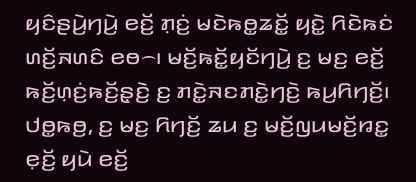ꤟꤢꤨꤔꤣꤧ꤬ꤚꤣꤧ꤬ ꤕꤢꤩ꤬ ꤊ꤫ꤢꤦ꤬ ꤗꤢꤧꤒꤥ꤭ꤘꤢꤩ꤭ ꤟꤢꤧ꤭ ꤖꤢꤧꤒꤢꤦ ꤛꤢꤩ꤬ꤏꤛꤢꤨ ꤕꤥ꤮꤯ ꤗꤢꤩ꤬ꤒꤢꤩ꤭ꤟꤢꤩꤚꤣꤧ꤬ ꤢ꤬ ꤗꤢ꤬ ꤕꤢꤩ꤬ ꤒꤢꤩ꤬ꤛ꤫ꤢꤦ꤬ꤒꤢꤩ꤬ꤔ꤫ꤢꤧ꤬ ꤢ꤬ ꤊꤢꤧ꤭ꤏꤢꤊꤢꤧ꤭ꤚꤢꤧ꤬ ꤒꤣ꤬ꤖꤚꤢꤩ꤬꤯ ꤓꤥ꤭ꤒꤥ꤬, ꤢ꤬ ꤗꤢ꤬ ꤖꤚꤢꤩ꤬ ꤘꤣ ꤢ꤬ ꤗꤢꤩ꤬ꤜꤣꤗꤢꤩ꤬ꤙꤢ꤭ ꤕ꤫ꤢꤩ꤬ ꤟꤣꤧ ꤕꤢꤩ꤬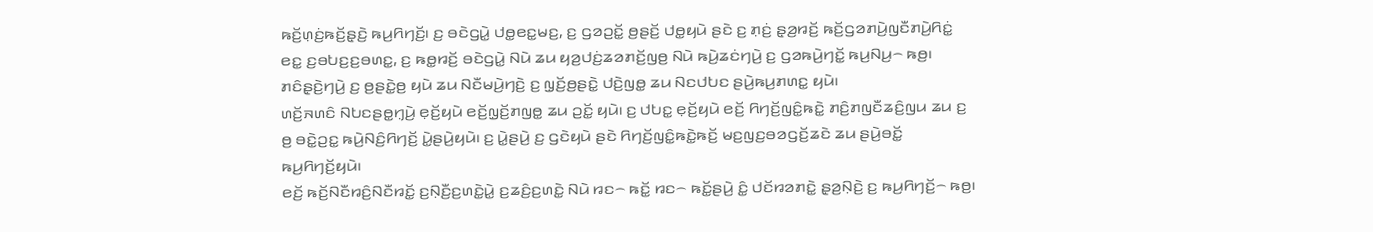ꤒꤢꤩ꤬ꤛ꤫ꤢꤦ꤬ꤒꤢꤩ꤬ꤔ꤫ꤢꤧ꤬ ꤒꤣ꤬ꤖꤚꤢꤩ꤬꤯ ꤢ꤬ ꤋꤢꤧꤞꤣꤧ꤭ ꤓꤥ꤭ꤕꤢ꤭ꤗꤢ꤬, ꤢ꤬ ꤞꤤꤑꤢꤩ꤭ ꤥ꤬ꤔꤢꤩ꤬ ꤓꤥ꤭ꤟꤣꤧ ꤔꤢꤧ ꤢ꤬ ꤊ꤫ꤢꤦ꤬ ꤔ꤫ꤤ꤬ꤙꤢꤩ꤬ ꤒꤢꤩ꤬ꤞꤤꤊꤣꤧ꤬ꤜꤢꤪꤊꤣꤧ꤬ꤖꤢꤦ꤭ ꤕꤢ꤭ ꤢ꤬ꤋꤝꤢ꤬ꤢ꤬ꤋꤛꤢ꤭, ꤢ꤬ ꤒꤥ꤭ꤙꤢꤩ꤬ ꤋꤢꤧꤞꤣꤧ꤭ ꤡꤣꤧ ꤘꤣ ꤟꤤ꤬ꤓꤢꤦ꤬ꤘꤤꤊꤢꤩ꤬ꤜꤥ꤬ ꤡꤣꤧ ꤒꤣꤧ꤬ꤘꤢꤦꤚꤣꤧ꤬ ꤢ꤬ ꤞꤤꤒꤣꤧ꤬ꤚꤢꤩ꤭ ꤒꤣ꤬ꤡꤣ꤬꤮ ꤒꤥ꤬꤯ ꤊꤢꤨꤔ꤫ꤢꤧ꤬ꤚꤣꤧ꤬ ꤢ꤬ ꤥ꤬ꤔꤢꤧ꤭ꤥ꤬ ꤟꤣꤧ ꤘꤣ ꤡꤢꤪꤗꤣꤧ꤬ꤚꤢꤧ꤬ ꤢ꤬ ꤜ꤫ꤢꤩ꤬ꤥ꤬ꤔꤢꤧ꤭ ꤓꤢꤧ꤬ꤜꤥ꤭ ꤘꤣ ꤡꤢꤓꤝꤢ ꤔꤣꤧ꤬ꤒꤣ꤬ꤊꤛꤢ꤭ ꤟꤣꤧ꤯
ꤛꤢꤩ꤬ꤏꤛꤢꤨ ꤡꤝꤢꤔꤥ꤭ꤚ꤫ꤣꤧ꤬ ꤕ꤫ꤢꤩ꤬ꤟꤣꤧ ꤕꤢꤩ꤬ꤜ꤫ꤢꤩ꤬ꤊꤜꤥ꤭ ꤘꤣ ꤑꤢꤩ꤭ ꤟꤣꤧ꤯ ꤢ꤬ ꤓꤝꤢ꤭ ꤕ꤫ꤢꤩ꤬ꤟꤣꤧ ꤕꤢꤩ꤬ ꤖꤚꤢꤩ꤬ꤜꤢꤨ꤭ꤒꤢꤧ꤭ ꤊꤢꤨ꤬ꤊꤜꤢꤪꤘꤢꤨ꤬ꤜꤣ ꤘꤣ ꤢ꤬ ꤥ꤬ ꤋꤢꤧ꤭ꤑꤢ꤭ ꤒꤣꤧ꤬ꤡꤢꤨ꤬ꤖꤚꤢꤩ꤬ ꤣꤧ꤭ꤔꤣꤧ꤬ꤟꤣꤧ꤯ ꤢ꤬ ꤣꤧ꤭ꤔꤣꤧ꤬ ꤢ꤬ ꤞꤢꤧꤟꤣꤧ ꤔꤢꤧ ꤖꤚꤢꤩ꤬ꤜꤢꤨ꤭ꤒꤢꤧ꤭ꤒꤢꤩ꤬ ꤗꤢ꤬ꤜꤢ꤬ꤋꤤꤞꤢꤩ꤬ꤘꤢꤧ ꤘꤣ ꤔꤣꤧ꤬ꤋꤢꤩ꤭ ꤒꤣ꤬ꤖꤚꤢꤩ꤬ꤟꤣꤧ꤯
ꤕꤢꤩ꤬ ꤒꤢꤩ꤬ꤡꤢꤪꤙꤢꤨ꤬ꤡꤢꤪꤙꤢꤩ꤭ ꤢ꤬ꤡ꤫ꤢꤪ꤬ꤢ꤬ꤛꤢꤧ꤭ꤣꤧ꤭ ꤢ꤬ꤘꤢꤨ꤬ꤢ꤬ꤛꤢꤧ꤭ ꤡꤣꤧ ꤙꤢ꤮ ꤒꤢꤩ꤭ ꤙꤢ꤮ ꤒꤢꤩ꤭ꤔꤣꤧ꤬ ꤢꤨ꤭ ꤓꤢꤩꤙꤤꤊꤢꤧ꤭ ꤔ꤫ꤤ꤬ꤡ꤫ꤢꤧ꤬ ꤢ꤬ ꤒꤣ꤬ꤖꤚꤢꤩ꤬꤮ ꤒꤥ꤬꤯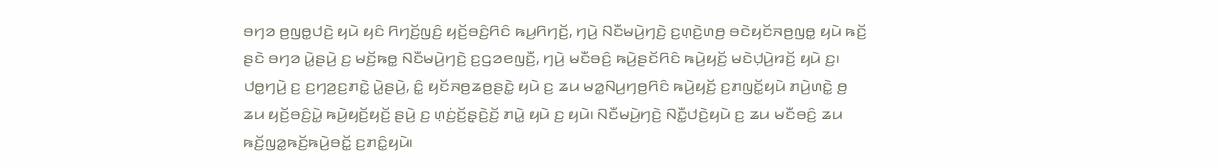ꤋꤚꤤ ꤥ꤬ꤜꤥ꤭ꤓꤢꤧ꤬ ꤟꤣꤧ ꤟꤢꤨ ꤖꤚꤢꤩ꤬ꤜꤢꤨ꤬ ꤟꤢꤩ꤬ꤋꤢꤨ꤬ꤖꤢꤨ ꤒꤣ꤬ꤖꤚꤢꤩ꤬, ꤚꤣꤧ꤬ ꤡꤢꤪꤗꤣꤧ꤬ꤚꤢꤧ꤬ ꤢ꤬ꤛ꤫ꤢꤧ꤬ꤛꤥ꤬ ꤋꤢꤧꤟꤢꤩꤏꤥ꤬ꤜꤥ꤭ ꤟꤣꤧ ꤒꤢꤩ꤬ ꤔꤢꤧ ꤋꤚꤤ ꤣꤧ꤭ꤔꤣꤧ꤬ ꤢ꤬ ꤗꤢꤩ꤬ꤒꤥ꤭ ꤡꤢꤪꤗꤣꤧ꤬ꤚꤢꤧ꤬ ꤢ꤬ꤞꤤꤕꤜꤢꤪ꤬, ꤚꤣꤧ꤬ ꤗꤢꤪꤋꤢꤨ꤬ ꤒꤣꤧ꤬ꤔꤢꤩꤖꤢꤨ ꤒꤣꤧ꤬ꤟꤢꤩ꤬ ꤗꤢꤧꤓ꤫ꤣꤧ꤬ꤙꤢꤩ꤬ ꤟꤣꤧ ꤢ꤬꤯ ꤓꤥ꤭ꤚꤣꤧ꤬ ꤢ꤬ ꤢ꤬ꤚꤤ꤬ꤢ꤬ꤊꤢꤧ꤭ ꤣꤧ꤭ꤔꤣꤧ꤬, ꤢꤨ꤭ ꤟꤢꤩꤏꤥ꤬ꤘꤥ꤬ꤔꤢꤧ꤭ ꤟꤣꤧ ꤢ꤬ ꤘꤣ ꤗꤤ꤭ꤡꤣ꤬ꤚꤥ꤬ꤖꤢꤨ ꤒꤣꤧ꤬ꤟꤢꤩ꤬ ꤢ꤬ꤊꤜꤢꤩ꤭ꤟꤣꤧ ꤊꤣꤧ꤬ꤛꤢꤧ꤭ ꤥ꤬ ꤘꤣ ꤟꤢꤩ꤬ꤋꤢꤨ꤬ꤣꤧ꤭ ꤒꤣꤧ꤬ꤟꤢꤩ꤬ꤟꤢꤩ꤬ ꤔꤣꤧ꤬ ꤢ꤬ ꤛ꤫ꤢꤦ꤬ꤢꤩ꤬ꤔ꤫ꤢꤧ꤬ꤢꤩ꤬ ꤊꤣꤧ꤭ ꤟꤣꤧ ꤢ꤬ ꤟꤣꤧ꤯ ꤡꤢꤪꤗꤣꤧ꤬ꤚꤢꤧ꤬ ꤡꤢꤪ꤭ꤓꤢꤧ꤬ꤟꤣꤧ ꤢ꤬ ꤘꤣ ꤗꤢꤪꤋꤢꤨ꤬ ꤘꤣ ꤒꤢꤩ꤬ꤜꤤ꤭ꤒꤢꤩ꤬ꤒꤣꤧ꤬ꤋꤢꤩ꤭ ꤢ꤬ꤊꤢꤨ꤭ꤟꤣꤧ꤯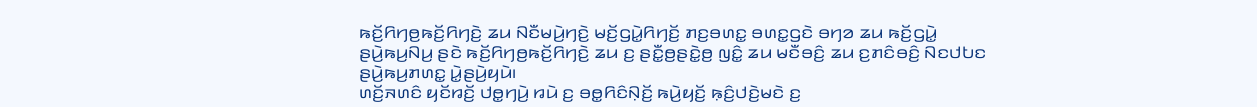ꤒꤢꤩ꤬ꤖꤚꤥ꤬ꤒꤢꤩ꤬ꤖꤚꤢꤧ꤬ ꤘꤣ ꤡꤢꤪꤗꤣꤧ꤬ꤚꤢꤧ꤬ ꤗꤢꤩ꤬ꤞꤣꤧ꤭ꤖꤚꤢꤩ꤬ ꤊꤢ꤬ꤋꤛꤢ꤭ ꤋꤛꤢ꤭ꤞꤢꤧ ꤋꤚꤤ ꤘꤣ ꤒꤢꤩ꤬ꤞꤣꤧ꤭ ꤔꤣꤧ꤬ꤒꤣ꤬ꤡꤣ꤬ ꤔꤢꤧ ꤒꤢꤩ꤬ꤖꤚꤥ꤬ꤒꤢꤩ꤬ꤖꤚꤢꤧ꤬ ꤘꤣ ꤢ꤬ ꤔꤢꤪ꤭ꤥ꤬ꤔꤢꤧ꤭ꤥ꤬ ꤜꤢꤨ꤭ ꤘꤣ ꤗꤢꤪꤋꤢꤨ꤬ ꤘꤣ ꤢ꤬ꤊꤢꤨꤋꤢꤨ꤬ ꤡꤢꤓꤝꤢ ꤔꤣꤧ꤬ꤒꤣ꤬ꤊꤛꤢ꤭ ꤣꤧ꤭ꤔꤣꤧ꤬ꤟꤣꤧ꤯
ꤛꤢꤩ꤬ꤏꤛꤢꤨ ꤟꤢꤩꤙꤢꤩ꤬ ꤓꤥ꤭ꤚꤣꤧ꤬ ꤙꤣꤧ ꤢ꤬ ꤋꤥ꤭ꤖꤢꤨꤡ꤫ꤢꤩ꤬ ꤒꤣꤧ꤬ꤟꤢꤩ꤬ ꤒ꤫ꤢꤨ꤬ꤓꤢꤧ꤬ꤗꤢꤧ ꤢ꤬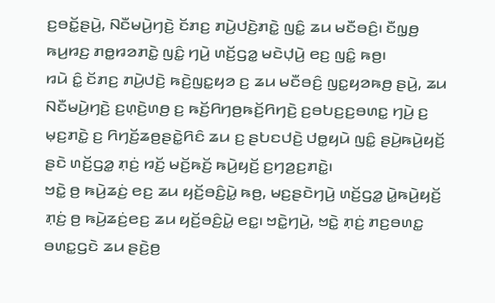ꤢ꤬ꤋꤢꤩ꤭ꤔꤣꤧ꤬, ꤡꤢꤪꤗꤣꤧ꤬ꤚꤢꤧ꤬ ꤢꤩꤊꤢ꤬ ꤊꤣꤧ꤬ꤓꤢꤧ꤬ꤊꤢꤧ꤭ ꤜꤢꤨ꤭ ꤘꤣ ꤗꤢꤪꤋꤢꤨ꤬꤯ ꤢꤪꤜ꤫ꤥ꤬ ꤒꤣ꤬ꤙꤢ꤬ ꤊꤥ꤭ꤙꤤꤊꤢꤧ꤭ ꤜꤢꤨ꤭ ꤚꤣꤧ꤬ ꤛꤢꤩ꤬ꤞꤤ꤭ ꤗꤢꤧꤓ꤫ꤣꤧ꤬ ꤕꤢ꤬ ꤜꤢꤨ꤭ ꤒꤥ꤬꤯
ꤙꤣꤧ ꤢꤨ꤭ ꤢꤩꤊꤢ꤬ ꤊꤣꤧ꤬ꤓꤢꤧ꤬ ꤒꤢꤧ꤬ꤜꤢ꤭ꤟꤤ ꤢ꤬ ꤘꤣ ꤗꤢꤪꤋꤢꤨ꤬ ꤜꤢ꤭ꤟꤤꤒꤥ꤬ ꤔꤣꤧ꤬, ꤘꤣ ꤡꤢꤪꤗꤣꤧ꤬ꤚꤢꤧ꤬ ꤢ꤬ꤛ꤫ꤢꤧ꤬ꤛꤥ꤬ ꤢ꤬ ꤒꤢꤩ꤬ꤖꤚꤥ꤬ꤒꤢꤩ꤬ꤖꤚꤢꤧ꤬ ꤢ꤬ꤋꤝꤢ꤬ꤢ꤬ꤋꤛꤢ꤭ ꤚꤣꤧ꤬ ꤢ꤬ ꤗ꤫ꤢ꤬ꤊꤢꤧ꤭ ꤢ꤬ ꤖꤚꤢꤩ꤬ꤘꤥ꤬ꤔꤢꤧ꤭ꤖꤢꤨ ꤘꤣ ꤢ꤬ ꤔꤝꤢꤓꤢꤧ꤬ ꤓꤥ꤭ꤟꤣꤧ ꤜꤢꤨ꤭ ꤔꤣꤧ꤬ꤒꤣꤧ꤬ꤟꤢꤩ꤬ ꤔꤢꤧ ꤛꤢꤩ꤬ꤞꤤ꤭ ꤊ꤫ꤢꤦ꤬ ꤙꤢꤩ꤬ ꤗꤢꤩ꤬ꤒꤢꤩ꤬ ꤒꤣꤧ꤬ꤟꤢꤩ꤬ ꤢ꤬ꤚꤤ꤬ꤢ꤬ꤊꤢꤧ꤭꤯
ꤠꤢꤧ꤭ ꤥ꤬ ꤒꤣꤧ꤬ꤘꤢꤦ꤬ ꤕꤢ꤬ ꤘꤣ ꤟꤢꤩ꤬ꤋꤢꤨ꤬ꤣꤧ꤭ ꤒꤥ꤬, ꤗꤢ꤬ꤔꤢꤧꤚꤣꤧ꤬ ꤛꤢꤩ꤬ꤞꤤ꤭ ꤣꤧ꤭ꤒꤣꤧ꤬ꤟꤢꤩ꤬ ꤊ꤫ꤢꤦ꤬ ꤥ꤬ ꤒꤣꤧ꤬ꤘꤢꤦ꤬ꤕꤢ꤬ ꤘꤣ ꤟꤢꤩ꤬ꤋꤢꤨ꤬ꤣꤧ꤭ ꤕꤢ꤭꤯ ꤠꤢꤧ꤭ꤚꤣꤧ꤬, ꤠꤢꤧ꤭ ꤊ꤫ꤢꤦ꤬ ꤊꤢ꤬ꤋꤛꤢ꤭ ꤋꤛꤢ꤭ꤞꤢꤧ ꤘꤣ ꤔꤢꤧ꤬ꤥ꤬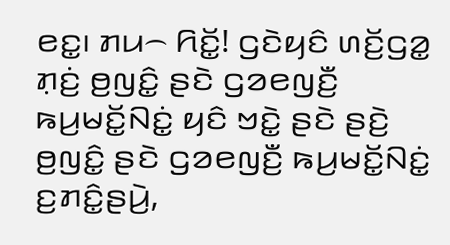ꤕꤢ꤭꤯ ꤊꤣ꤮ ꤖꤢꤩ꤭! ꤞꤢꤧꤟꤢꤨ ꤛꤢꤩ꤬ꤞꤤ꤭ ꤊ꤫ꤢꤦ꤬ ꤥ꤬ꤜꤢꤨ꤭ ꤔꤢꤧ ꤞꤤꤕꤜꤢꤪ꤬ ꤒꤣ꤬ꤗꤢꤩ꤭ꤡꤢꤦ꤭ ꤟꤢꤨ ꤠꤢꤧ꤭ ꤔꤢꤧ ꤔꤢꤧ꤬ ꤥ꤬ꤜꤢꤨ꤭ ꤔꤢꤧ ꤞꤤꤕꤜꤢꤪ꤬ ꤒꤣ꤬ꤗꤢꤩ꤭ꤡꤢꤦ꤭ ꤢ꤬ꤊꤢꤨ꤭ꤔꤣꤧ꤬,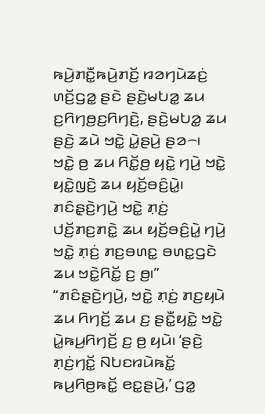ꤒꤣꤧ꤬ꤊꤢꤪ꤭ꤒꤣꤧ꤬ꤊꤢꤩ꤬ ꤙꤤꤚꤣꤧꤘꤢꤦ꤬ ꤛꤢꤩ꤬ꤞꤤ꤭ ꤔꤢꤧ ꤔꤢꤧ꤬ꤗꤝꤤ꤭ ꤘꤣ ꤢ꤬ꤖꤚꤥ꤬ꤢ꤬ꤖꤚꤢꤧ꤬, ꤔꤢꤧ꤬ꤗꤝꤤ꤭ ꤘꤣ ꤔꤢꤧ꤬ ꤘꤣꤧ ꤠꤢꤧ꤭ ꤣꤧ꤭ꤔꤣꤧ꤬ ꤔꤤ꤮꤯
ꤠꤢꤧ꤭ ꤥ꤬ ꤘꤣ ꤖꤢꤩ꤭ꤥ꤬ ꤟꤢꤧ꤭ ꤚꤣꤧ꤬ ꤠꤢꤧ꤭ ꤟꤢꤧ꤭ꤜꤢꤧ꤬ ꤘꤣ ꤟꤢꤩ꤬ꤋꤢꤨ꤬ꤣꤧ꤭꤯ ꤊꤢꤨꤔ꤫ꤢꤧ꤬ꤚꤣꤧ꤬ ꤠꤢꤧ꤭ ꤊ꤫ꤢꤦ꤬ ꤓꤢꤩ꤬ꤊꤢ꤬ꤊꤢꤧ꤭ ꤘꤣ ꤟꤢꤩ꤬ꤋꤢꤨ꤬ꤣꤧ꤭ ꤚꤣꤧ꤬ ꤠꤢꤧ꤭ ꤊ꤫ꤢꤦ꤬ ꤊꤢ꤬ꤋꤛꤢ꤭ ꤋꤛꤢ꤭ꤞꤢꤧ ꤘꤣ ꤠꤢꤧ꤭ꤖꤢꤩ꤭ ꤢ꤬ ꤥ꤬꤯”
“ꤊꤢꤨꤔ꤫ꤢꤧ꤬ꤚꤣꤧ꤬, ꤠꤢꤧ꤭ ꤊ꤫ꤢꤦ꤬ ꤊꤢ꤬ꤟꤣꤧ ꤘꤣ ꤖꤚꤢꤩ꤬ ꤘꤣ ꤢ꤬ ꤔꤢꤪ꤭ꤟꤢꤧ꤭ ꤠꤢꤧ꤭ ꤣꤧ꤭ꤒꤣ꤬ꤖꤚꤢꤩ꤬ ꤢ꤬ ꤥ꤬ ꤟꤣꤧ꤯ ‘ꤔꤢꤧ꤬ ꤊ꤫ꤢꤦ꤬ꤚꤢꤩ꤭ ꤡꤝꤢꤙꤣꤧꤒꤢꤩ꤭ ꤒꤣ꤬ꤖꤥ꤬ꤒꤢꤩ꤭ ꤕꤢ꤭ꤔꤣꤧ꤬,’ ꤞꤤ꤭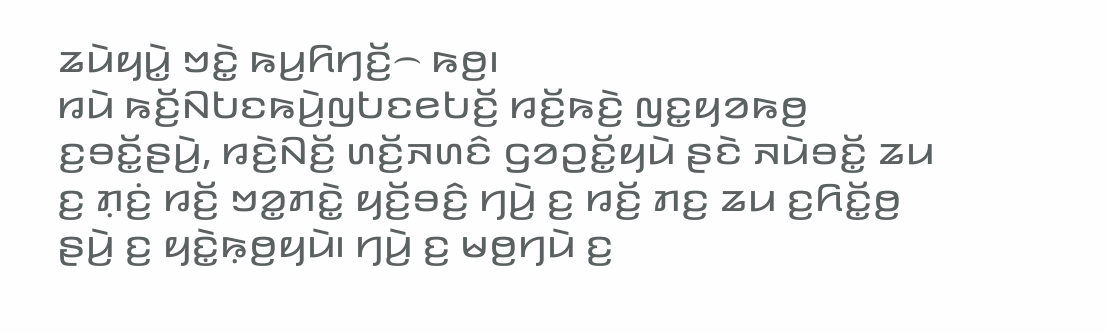ꤘꤣꤧꤟꤣꤧ꤭ ꤠꤢꤧ꤭ ꤒꤣ꤬ꤖꤚꤢꤩ꤬꤮ ꤒꤥ꤬꤯
ꤙꤣꤧ ꤒꤢꤩ꤬ꤡꤝꤢꤒꤣꤧ꤬ꤜꤝꤢꤕꤝꤢꤩ꤬ ꤙꤢꤩ꤬ꤒꤢꤧ꤬ ꤜꤢ꤭ꤟꤤꤒꤥ꤬ ꤢ꤬ꤋꤢꤩ꤭ꤔꤣꤧ꤬, ꤙꤢꤧ꤬ꤡꤢꤩ꤬ ꤛꤢꤩ꤬ꤏꤛꤢꤨ ꤞꤤꤑꤢꤩ꤭ꤟꤣꤧ ꤔꤢꤧ ꤏꤣꤧꤋꤢꤩ꤭ ꤘꤣ ꤢ꤬ ꤊ꤫ꤢꤦ꤬ ꤙꤢꤩ꤬ ꤠꤤ꤭ꤊꤢꤧ꤭ ꤟꤢꤩ꤬ꤋꤢꤨ꤬ ꤚꤣꤧ꤬ ꤢ꤬ ꤙꤢꤩ꤬ ꤊꤢ꤬ ꤘꤣ ꤢ꤬ꤖꤢꤩ꤭ꤥ꤬ ꤔꤣꤧ꤬ ꤢ꤬ ꤟꤢꤧ꤭ꤒ꤫ꤥ꤬ꤟꤣꤧ꤯ ꤚꤣꤧ꤬ ꤢ꤬ ꤗꤥ꤬ꤚꤣꤧ ꤢ꤬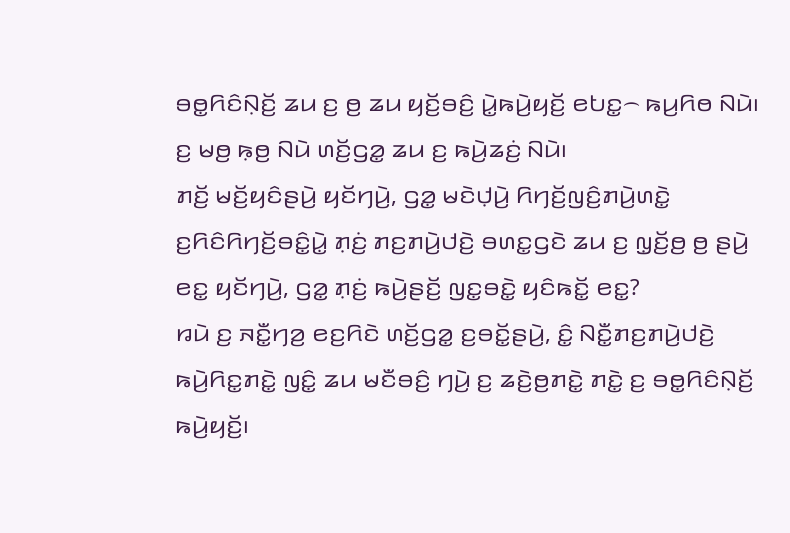ꤋꤥ꤭ꤖꤢꤨꤡ꤫ꤢꤩ꤬ ꤘꤣ ꤢ꤬ ꤥ꤬ ꤘꤣ ꤟꤢꤩ꤬ꤋꤢꤨ꤬ ꤣꤧ꤭ꤒꤣꤧ꤬ꤟꤢꤩ꤬ ꤕꤝꤢ꤭꤮ ꤒꤣ꤬ꤖꤥ ꤡꤣꤧ꤯ ꤢ꤬ ꤗꤥ꤬ ꤒ꤫ꤥ꤬ ꤡꤣꤧ ꤛꤢꤩ꤬ꤞꤤ꤭ ꤘꤣ ꤢ꤬ ꤒꤣꤧ꤬ꤘꤢꤦ꤬ ꤡꤣꤧ꤯
ꤊꤢꤩ꤬ ꤗꤢꤩ꤬ꤟꤢꤨꤔꤣꤧ꤬ ꤟꤢꤩꤚꤣꤧ꤬, ꤞꤤ꤭ ꤗꤢꤧꤓ꤫ꤣꤧ꤬ ꤖꤚꤢꤩ꤬ꤜꤢꤨ꤬ꤊꤣꤧ꤬ꤛꤢꤧ꤭ ꤢ꤬ꤖꤢꤨꤖꤚꤢꤩ꤬ꤋꤢꤨ꤭ꤣꤧ꤭ ꤊ꤫ꤢꤦ꤬ ꤊꤢ꤬ꤊꤣꤧ꤬ꤓꤢꤧ꤬ ꤋꤛꤢ꤭ꤞꤢꤧ ꤘꤣ ꤢ꤬ ꤜ꤫ꤢꤩ꤬ꤥ꤬ ꤥ꤬ ꤔꤣꤧ꤬ ꤕꤢ꤭ ꤟꤢꤩꤚꤣꤧ꤬, ꤞꤤ꤭ ꤊ꤫ꤢꤦ꤬ ꤒꤣꤧ꤬ꤔꤢꤩ꤬ ꤜꤢ꤭ꤋꤢꤧ꤭ ꤟꤢꤨꤒꤢꤩ꤭ ꤕꤢ꤭?
ꤙꤣꤧ ꤢ꤬ ꤏꤢꤪ꤭ꤚꤤ꤬ ꤕꤢ꤬ꤖꤢꤧ ꤛꤢꤩ꤬ꤞꤤ꤭ ꤢ꤬ꤋꤢꤩ꤭ꤔꤣꤧ꤬, ꤢꤨ꤭ ꤡꤢꤪ꤭ꤊꤢ꤬ꤊꤣꤧ꤬ꤓꤢꤧ꤬ ꤒꤣꤧ꤬ꤖꤢ꤭ꤊꤢꤧ꤭ ꤜꤢꤨ꤭ ꤘꤣ ꤗꤢꤪꤋꤢꤨ꤬ ꤚꤣꤧ꤬ ꤢ꤬ ꤘꤢꤧ꤬ꤥ꤬ꤊꤢꤧ꤭ ꤊꤢꤧ꤭ ꤢ꤬ ꤋꤥ꤭ꤖꤢꤨꤡ꤫ꤢꤩ꤬ ꤒꤣꤧ꤬ꤟꤢꤩ꤬꤯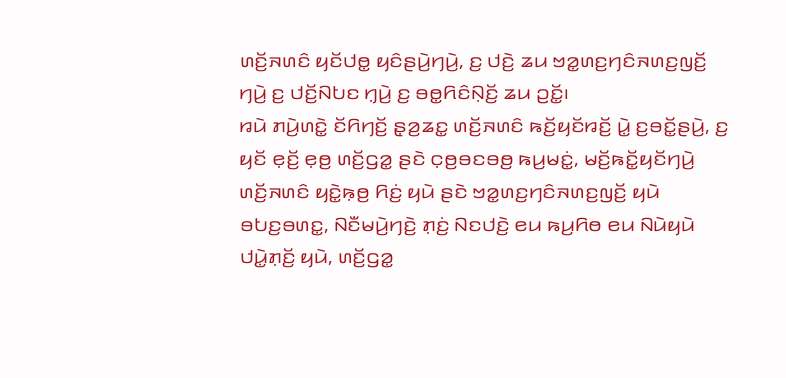ꤛꤢꤩ꤬ꤏꤛꤢꤨ ꤟꤢꤩꤓꤥ꤭ ꤟꤢꤨꤔꤣꤧ꤬ꤚꤣꤧ꤬, ꤢ꤬ ꤓꤢꤧ꤬ ꤘꤣ ꤠꤤ꤭ꤛꤢ꤬ꤚꤢꤨꤏꤛꤢ꤬ꤜꤢꤩ꤬ ꤚꤣꤧ꤬ ꤢ꤬ ꤓꤢꤩ꤬ꤡꤝꤢ ꤚ꤫ꤣꤧ꤬ ꤢ꤬ ꤋꤥ꤭ꤖꤢꤨꤡ꤫ꤢꤩ꤬ ꤘꤣ ꤑꤢꤩ꤭꤯
ꤙꤣꤧ ꤊꤣꤧ꤬ꤛꤢꤧ꤭ ꤢꤩꤖꤚꤢꤩ꤬ ꤔ꤫ꤤ꤬ꤘꤢ꤭ ꤛꤢꤩ꤬ꤏꤛꤢꤨ ꤒꤢꤩ꤬ꤟꤢꤩꤙꤢꤩ꤬ ꤣꤧ꤭ ꤢ꤬ꤋꤢꤩ꤭ꤔꤣꤧ꤬, ꤢ꤬ ꤟꤢꤩ ꤕ꤫ꤢꤩ꤬ ꤕ꤫ꤥ꤬ ꤛꤢꤩ꤬ꤞꤤ꤭ ꤔꤢꤧ ꤍ꤫ꤥ꤬ꤋꤢꤋꤥ꤬ ꤒꤣ꤬ꤗꤢꤦ꤭, ꤗꤢꤩ꤬ꤒꤢꤩ꤭ꤟꤢꤩꤚꤣꤧ꤬ ꤛꤢꤩ꤬ꤏꤛꤢꤨ ꤟꤢꤧ꤭ꤒ꤫ꤥ꤬ ꤖꤢꤦ꤬ ꤟꤣꤧ ꤔꤢꤧ ꤠꤤ꤭ꤛꤢ꤬ꤚꤢꤨꤏꤛꤢ꤬ꤜꤢꤩ꤬ ꤟꤣꤧ ꤋꤝꤢ꤬ꤋꤛꤢ꤭, ꤡꤢꤪꤗꤣꤧ꤬ꤚꤢꤧ꤬ ꤊ꤫ꤢꤦ꤬ ꤡꤢꤓꤢꤧ꤬ ꤕꤣ ꤒꤣ꤬ꤖꤥ ꤕꤣ ꤡꤣꤧꤟꤣꤧ ꤓꤣꤧ꤭ꤊ꤫ꤢꤩ꤬ ꤟꤣꤧ, ꤛꤢꤩ꤬ꤞꤤ꤭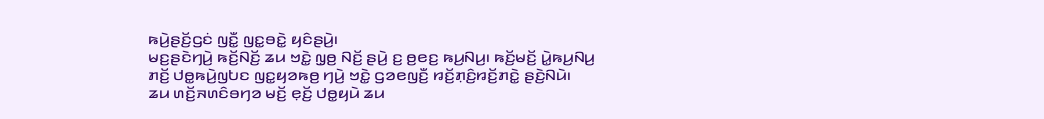ꤒꤣꤧ꤬ꤔꤢꤩ꤬ꤞꤢꤦ ꤜꤢꤪ꤭ ꤜꤢ꤭ꤋꤢꤧ꤭ ꤟꤢꤨꤔꤣꤧ꤬꤯
ꤗꤢ꤬ꤔꤢꤧꤚꤣꤧ꤬ ꤒꤢꤩ꤬ꤡꤢꤩ꤬ ꤘꤣ ꤠꤢꤧ꤭ ꤜ꤫ꤥ꤬ ꤡꤢꤩ꤬ ꤔꤣꤧ꤬ ꤢ꤬ ꤥ꤬ꤕꤢ꤬ ꤒꤣ꤬ꤡꤣ꤬꤯ ꤒꤢꤩ꤬ꤗꤢꤩ꤬ ꤣꤧ꤭ꤒꤣ꤬ꤡꤣ꤬ ꤊꤢꤩ꤬ ꤓꤥ꤭ꤒꤣꤧ꤬ꤜꤝꤢ ꤜꤢ꤭ꤟꤤꤒꤥ꤬ ꤚꤣꤧ꤬ ꤠꤢꤧ꤭ ꤞꤤꤕꤜꤢꤪ꤬ ꤙꤢꤩ꤬ꤊ꤫ꤢꤨ꤬ꤙꤢꤩ꤬ꤊꤢꤧ꤭ ꤔꤢꤧ꤬ꤡꤣꤧ꤯
ꤘꤣ ꤛꤢꤩ꤬ꤏꤛꤢꤨꤋꤚꤤ ꤗꤢꤩ꤬ ꤕ꤫ꤢꤩ꤬ ꤓꤥ꤭ꤟꤣꤧ ꤘꤣ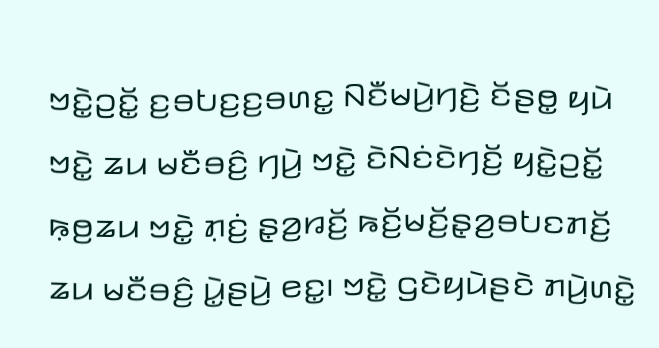ꤠꤢꤧ꤭ꤑꤢꤩ꤭ ꤢ꤬ꤋꤝꤢ꤬ꤢ꤬ꤋꤛꤢ꤭ ꤡꤢꤪꤗꤣꤧ꤬ꤚꤢꤧ꤬ ꤢꤩꤔꤥ꤭ ꤟꤣꤧ ꤠꤢꤧ꤭ ꤘꤣ ꤗꤢꤪꤋꤢꤨ꤬ ꤚꤣꤧ꤬ ꤠꤢꤧ꤭ ꤢꤧꤡꤢꤦꤢꤧꤚꤢꤩ꤬ ꤟꤢꤧ꤭ꤑꤢꤩ꤭ ꤒ꤫ꤥ꤬ꤘꤣ ꤠꤢꤧ꤭ ꤊ꤫ꤢꤦ꤬ ꤔ꤫ꤤ꤬ꤙꤢꤩ꤬ ꤒꤢꤩ꤬ꤗꤢꤩ꤬ꤔ꤫ꤤ꤬ꤋꤝꤢꤊꤢꤩ꤬ ꤘꤣ ꤗꤢꤪꤋꤢꤨ꤬ ꤣꤧ꤭ꤔꤣꤧ꤬ ꤕꤢ꤭꤯ ꤠꤢꤧ꤭ ꤞꤢꤧꤟꤣꤧꤔꤢꤧ ꤊꤣꤧ꤬ꤛꤢꤧ꤭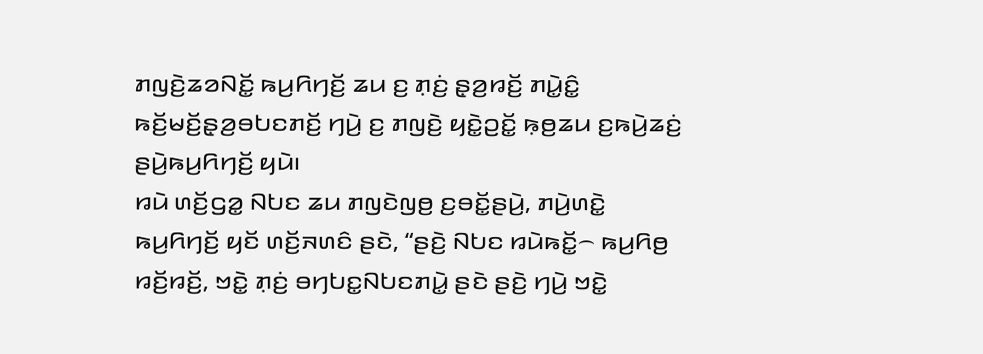ꤊꤜꤢꤧ꤬ꤘꤤꤡꤢꤩ꤭ ꤒꤣ꤬ꤖꤚꤢꤩ꤬ ꤘꤣ ꤢ꤬ ꤊ꤫ꤢꤦ꤬ ꤔ꤫ꤤ꤬ꤙꤢꤩ꤬ ꤊꤣꤧ꤭ꤢꤨ꤭ ꤒꤢꤩ꤬ꤗꤢꤩ꤬ꤔ꤫ꤤ꤬ꤋꤝꤢꤊꤢꤩ꤬ ꤚꤣꤧ꤬ ꤢ꤬ ꤊꤜꤢꤧ꤬ ꤟꤢꤧ꤭ꤑꤢꤩ꤭ ꤒ꤫ꤥ꤬ꤘꤣ ꤢ꤬ꤒꤣꤧ꤬ꤘꤢꤦ꤬ ꤔꤣꤧ꤬ꤒꤣ꤬ꤖꤚꤢꤩ꤬ ꤟꤣꤧ꤯
ꤙꤣꤧ ꤛꤢꤩ꤬ꤞꤤ꤭ ꤡꤝꤢ ꤘꤣ ꤊꤜꤢꤧꤜꤥ꤬ ꤢ꤬ꤋꤢꤩ꤭ꤔꤣꤧ꤬, ꤊꤣꤧ꤬ꤛꤢꤧ꤭ ꤒꤣ꤬ꤖꤚꤢꤩ꤬ ꤟꤢꤩ ꤛꤢꤩ꤬ꤏꤛꤢꤨ ꤔꤢꤧ, “ꤔꤢꤧ꤬ ꤡꤝꤢ ꤙꤣꤧꤒꤢꤩ꤭꤮ ꤒꤣ꤬ꤖꤥ꤬ ꤙꤢꤩ꤬ꤙꤢꤩ꤬, ꤠꤢꤧ꤭ ꤊ꤫ꤢꤦ꤬ ꤋꤚꤝꤢ꤭ꤡꤝꤢꤊꤣꤧ꤭ ꤔꤢꤧ ꤔꤢꤧ꤬ ꤚꤣꤧ꤬ ꤠꤢꤧ꤭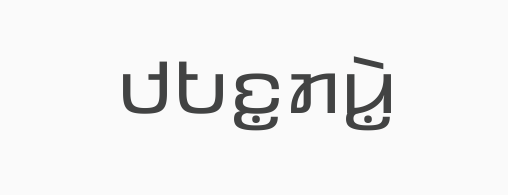ꤓꤝꤢ꤭ꤊꤣꤧ꤭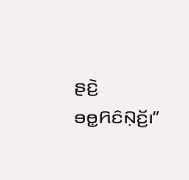ꤔꤢꤧ꤬ ꤋꤥ꤭ꤖꤢꤨꤡ꤫ꤢꤩ꤬꤯”